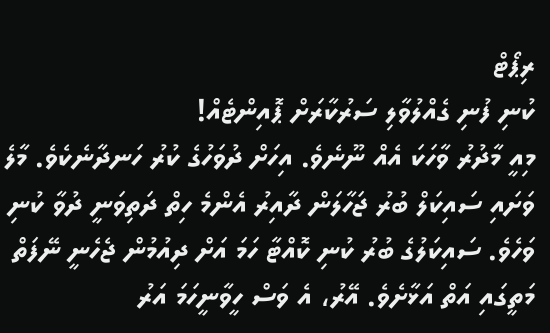ރިޕޯޓް
ކުނި ފުނި ގެއްލުވާލި ސަރުކާރަށް ޕޮއިންޓެއް!
މިއީ މާދުރު ވާހަކަ އެއް ނޫނެވެ. އިހަށް ދުވަހުގެ ކުރު ހަނދާނެކެވެ. މާލެ ވަށައި ސައިކަލް ބުރު ޖަހާލަން ދާއިރު އެންމެ ހިތް ދަތިވަނީ ދުވާ ކުނި ވަހެވެ. ސައިކަލުގެ ބުރު ކުނި ކޮއްޓާ ހަމަ އަށް ދިއުމުން ޖެހެނީ ނޭފަތް މަތީގައި އަތް އަޅާށެވެ. އޭރު، އެ ވަސް ހީވާނީހަމަ އަރު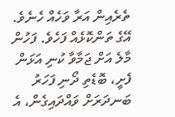ތެރެއިން އަރާ ވަހެއް ހެނެވެ. އޭގެ ތަންކޮޅެއް ފަހެވެ. ފަހުން މާލެ އަށް ޖަމާވާ ކުނި އަޅަން ފެށީ، ބޮޑެތި ދޯނި ފަހަރު ބަނދަރަށް ވައްދައިގެން، އެ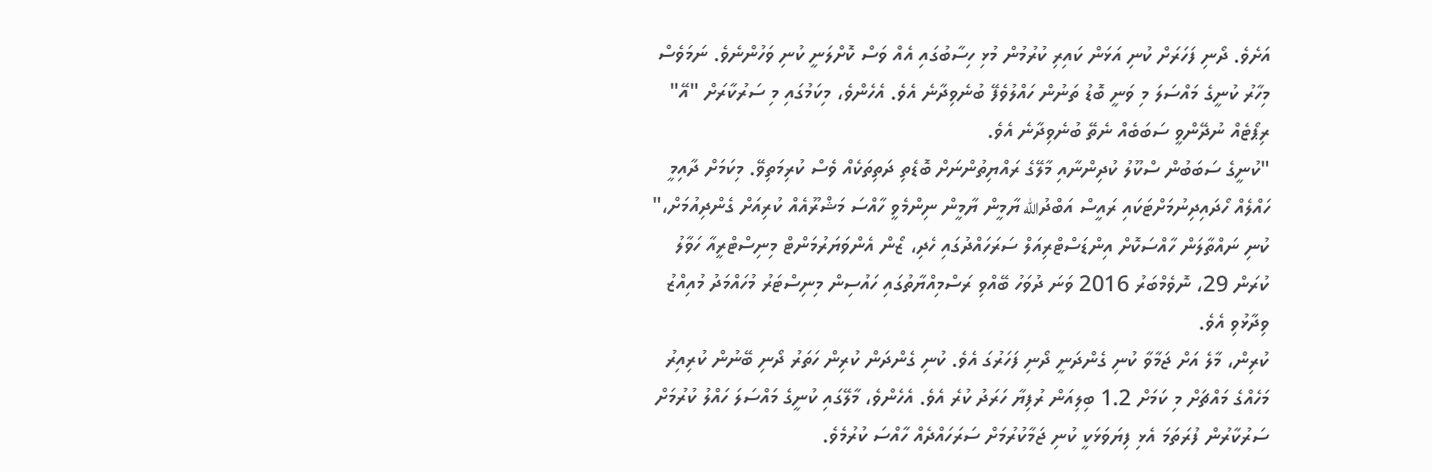އަށެވެ. ދޯނި ފަހަރަށް ކުނި އަޅަން ކައިރި ކުރުމުން މުޅި ހިސާބުގައި އެއް ވަސް ކޮށްލަނީ ކުނި ވަހުންނެވެ. ނަމަވެސް މިހާރު ކުނީގެ މައްސަލަ މި ވަނީ ބޮޑު ތަނުން ހައްލުވެފޭ ބުނެވިދާނެ އެވެ. އެހެންވެ، މިކަމުގައި މި ސަރުކާރަށް "އޭ" ރިޕޯޓެއް ނުދޭންވީ ސަބަބެއް ނެތޭ ބުނެވިދާނެ އެވެ.
"ކުނީގެ ސަބަބުން ސްކޫލު ކުދިންނާއި މާލޭގެ ރައްޔިތުންނަށް ބޮޑެތި ދަތިތަކެއް ވެސް ކުރިމަތިވޭ. މިކަމަށް ދާއިމީ ހައްލެއް ހޯދައިދިނުމަށްޓަކައި ރައީސް އަބްދުالله ޔާމީން ޔާމީން ނިންމެވީ ހާއްސަ މަޝްރޫއެއް ކުރިއަށް ގެންދިއުމަށް،" ކުނި ނައްތާލަން ހާއްސަކޮށް އިންޑަސްޓްރިއަލް ސަރަހައްދުގައި ހެދި، ޒޯން އެންވަޔަރުމަންޓް މިނިސްޓްރީއާ ހަވާލު ކުރަން 29، ނޮވެމްބަރު 2016 ވަނަ ދުވަހު ބޭއްވި ރަސްމިއްޔާތުގައި ހައުސިން މިނިސްޓަރު މުހައްމަދު މުއިއްޒު ވިދާޅުވި އެވެ.
ކުރިން، މާލެ އަށް ޖަމާވާ ކުނި ގެންދަނީ ދޯނި ފަހަރުގަ އެވެ. ކުނި ގެންދަން ކުރިން ހަތަރު ދޯނި ބޭނުން ކުރިއިރު މަހެއްގެ މައްޗަށް މި ކަމަށް 1.2 ބިލިއަން ރުފިޔާ ހަރަދު ކުރެ އެވެ. އެހެންވެ، މާލޭގައި ކުނީގެ މައްސަލަ ހައްލު ކުރުމަށް ސަރުކާރުން ފުރަތަމަ އެޅި ފިޔަވަޅަކީ ކުނި ޖަމާކުރުމަށް ސަރަހައްދެއް ހާއްސަ ކުރުމެވެ.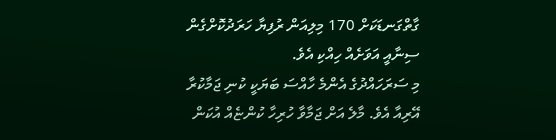ގާތްގަނޑަކަށް 170 މިލިއަން ރުފިޔާ ހަރަދުކޮށްގެން ސިނާއީ އަވަށެއް ހިއްކި އެވެ.
މި ސަރަހައްދުގެ އެންމެ ހާއްސަ ބަޔަކީ ކުނި ޖަމާކުރާ އޭރިއާ އެވެ. މާލެ އަށް ޖަމާވާ ހުރިހާ ކުންޏެއް އުކަން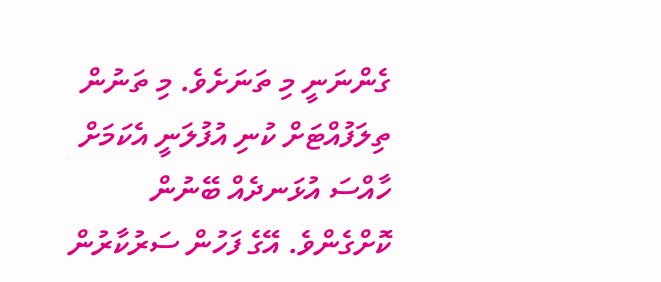ގެންނަނީ މި ތަނަށެވެ. މި ތަނުން ތިލަފުއްޓަށް ކުނި އުފުލަނީ އެކަމަށް ހާއްސަ އުޅަނދެއް ބޭނުން ކޮށްގެންވެ. އޭގެ ފަހުން ސަރުކާރުން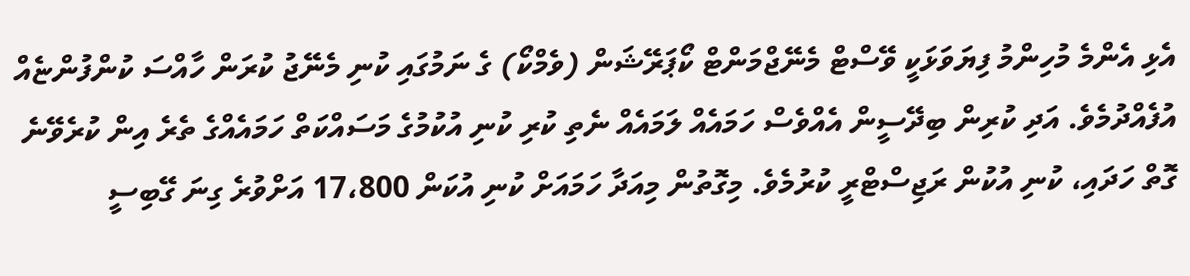އެޅި އެންމެ މުހިންމު ފިޔަވަޅަކީ ވޭސްޓް މެނޭޖްމަންޓް ކޯޕަރޭޝަން (ވެމްކޯ) ގެ ނަމުގައި ކުނި މެނޭޖު ކުރަން ހާއްސަ ކުންފުންޏެއް އުފެއްދުމެވެ. އަދި ކުރިން ބިދޭސީން އެއްވެސް ހަމައެއް ލަމައެއް ނެތި ކުރި ކުނި އުކުމުގެ މަސައްކަތް ހަމައެއްގެ ތެރެ އިން ކުރެވޭނެ ގޮތް ހަދައި، ކުނި އުކުން ރަޖިސްޓްރީ ކުރުމެވެ. މިގޮތުން މިއަދާ ހަމައަށް ކުނި އުކަން 17،800 އަށްވުރެ ގިނަ ގޭބިސީ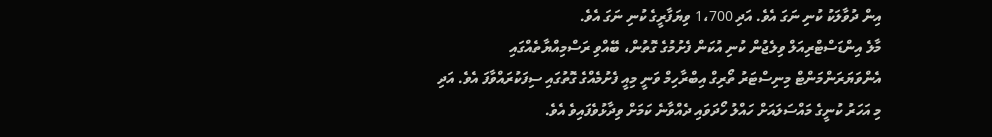އިން ދުވާލަކު ކުނި ނަގަ އެވެ. އަދި 1،700 ވިޔަފާރީގެ ކުނި ނަގަ އެވެ.
މާލެ އިންޑަސްޓްރިއަލް ވިލެޖުން ކުނި އުކަން ފެށުމުގެ ގޮތުން، ބޭއްވި ރަސްމިއްޔާތެއްގައި އެންވަޔަރަންމަންޓް މިނިސްޓަރު ތޯރިގް އިބްރާހިމް ވަނީ މިއީ ފެށުމެއްގެ ގޮތުގައި ސިފަކުރައްވާފަ އެވެ. އަދި މި އަހަރު ކުނީގެ މައްސަލައަށް ހައްލު ހޯދަވައި ދެއްވާނެ ކަމަށް ވިދާޅުވެފައިވެ އެވެ.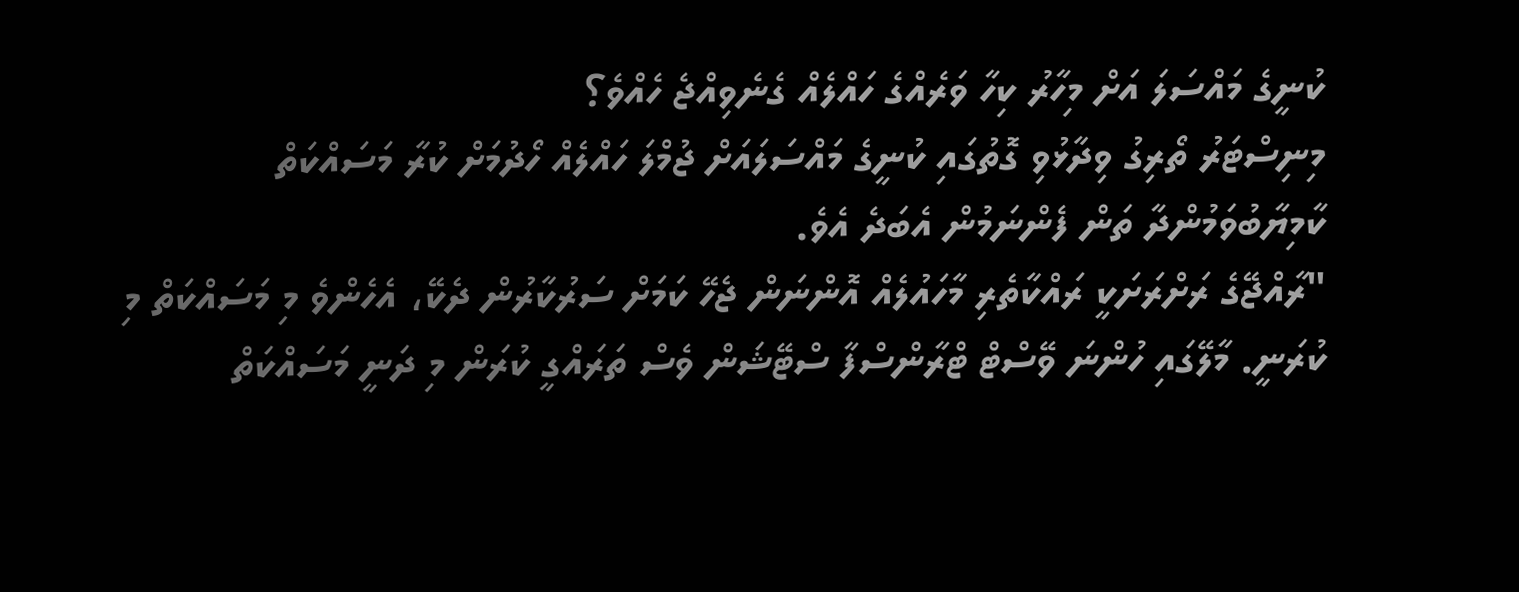ކުނީގެ މައްސަލަ އަށް މިހާރު ކިހާ ވަރެއްގެ ހައްލެއް ގެނެވިއްޖެ ހެއްވެ؟
މިނިސްޓަރު ތޯރިގު ވިދާޅުވި ގޮތުގައި ކުނީގެ މައްސަލައަށް ޖުމްލަ ހައްލެއް ހޯދުމަށް ކުރާ މަސައްކަތް ކާމިޔާބުވަމުންދާ ތަން ފެންނަމުން އެބަދެ އެވެ.
"ރާއްޖޭގެ ރަށްރަށަކީ ރައްކާތެރި މާހައުލެއް އޮންނަން ޖެހޭ ކަމަށް ސަރުކާރުން ދެކޭ، އެހެންވެ މި މަސައްކަތް މި ކުރަނީ. މާލޭގައި ހުންނަ ވޭސްޓް ޓްރާންސްފާ ސްޓޭޝަން ވެސް ތަރައްގީ ކުރަން މި ދަނީ މަސައްކަތް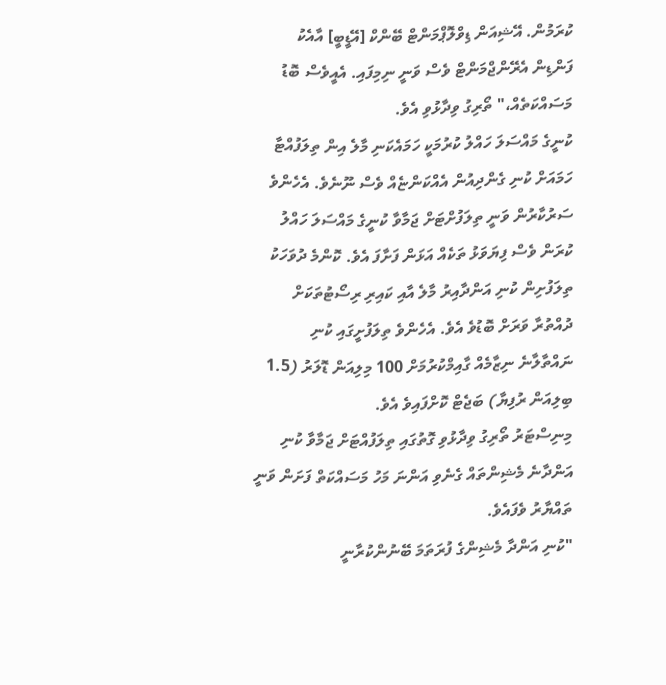ކުރަމުން. އޭޝިއަން ޑިވްލޮޕްމަންޓް ބޭންކް [އޭޑީބީ] އާއެކު ފަންޑިން އެރޭންޖްމަންޓް ވެސް ވަނީ ނިމިފައި. އެއީވެސް ބޮޑު މަސައްކަތެއް،" ތޯރިގު ވިދާޅުވި އެވެ.
ކުނީގެ މައްސަލަ ހައްލު ކުރުމަކީ ހަމައެކަނި މާލެ އިން ތިލަފުއްޓާ ހަމައަށް ކުނި ގެންދިއުން އެއްކަންޏެއް ވެސް ނޫނެވެ. އެހެންވެ ސަރުކާރުން ވަނީ ތިލަފުށްޓަށް ޖަމާވާ ކުނީގެ މައްސަލަ ހައްލު ކުރަން ވެސް ފިޔަވަޅު ތަކެއް އަޅަން ފަށާފަ އެވެ. ކޮންމެ ދުވަހަކު ތިލަފުށިން ކުނި އަންދާއިރު މާލެ އާއި ކައިރި ރިސޯޓުތަކަށް ދުއްތުރާ ވަރަށް ބޮޑުވެ އެވެ. އެހެންވެ ތިލަފުށީގައި ކުނި ނައްތާލާނެ ނިޒާމެއް ގާއިމްކުރުމަށް 100 މިލިއަން ޑޮލަރު (1.5 ބިލިއަން ރުފިޔާ) ބަޖެޓް ކޮށްފައިވެ އެވެ.
މިނިސްޓަރު ތޯރިގު ވިދާޅުވި ގޮތުގައި ތިލަފުއްޓަށް ޖަމާވާ ކުނި އަންދާނެ މެޝިންތައް ގެނެވި އަންނަ މަހު މަސައްކަތް ފަށަން ވަނީ ތައްޔާރު ވެފައެވެ.
"ކުނި އަންދާ މެޝިންގެ ފުރަތަމަ ބޭނުންކުރާނީ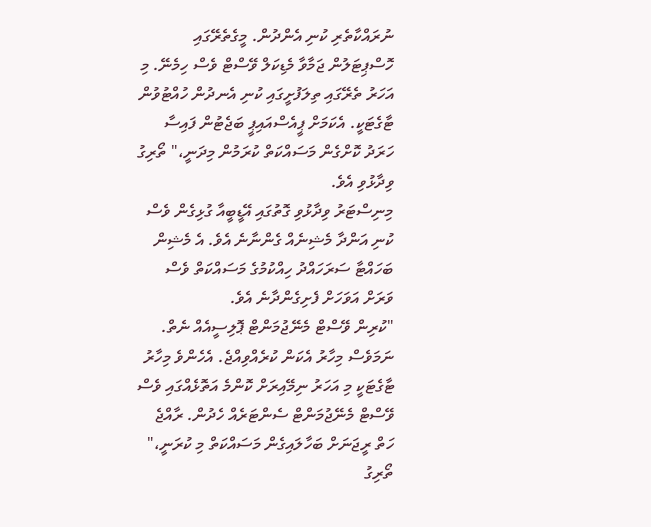ނުރައްކާތެރި ކުނި އެންދުން. މީގެތެރޭގައި ހޮސްޕިޓަލުން ޖަމާވާ މެޑިކަލް ވޭސްޓް ވެސް ހިމެނޭ. މި އަހަރު ތެރޭގައި ތިލަފުށީގައި ކުނި އެނދުން ހުއްޓުވުން ޓާގެޓަކީ. އެކަމަށް ޕީއެސްއައިޕީ ބަޖެޓުން ފައިސާ ހަރަދު ކޮށްގެން މަސައްކަތް ކުރަމުން މިދަނީ،" ތޯރިގު ވިދާޅުވި އެވެ.
މިނިސްޓަރު ވިދާޅުވި ގޮތުގައި އޭޑީބީއާ ގުޅިގެން ވެސް ކުނި އަންދާ މެޝިނެއް ގެންނާނެ އެވެ. އެ މެޝިން ބަހައްޓާ ސަރަހައްދު ހިއްކުމުގެ މަސައްކަތް ވެސް ވަރަށް އަވަހަށް ފެށިގެންދާނެ އެވެ.
"ކުރިން ވޭސްޓް މެނޭޖުމަންޓް ޕޮލިސީއެއް ނެތް. ނަމަވެސް މިހާރު އެކަން ކުރެއްވިއްޖެ. އެހެންވެ މިހާރު ޓާގެޓަކީ މި އަހަރު ނިމޭއިރަށް ކޮންމެ އަތޮޅެއްގައި ވެސް ވޭސްޓް މެނޭޖުމަންޓް ސެންޓަރެއް ހެދުން. ރާއްޖެ ހަތް ރީޖަނަށް ބަހާލައިގެން މަސައްކަތް މި ކުރަނީ،" ތޯރިގު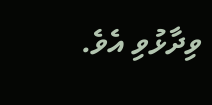ވިދާޅުވި އެވެ.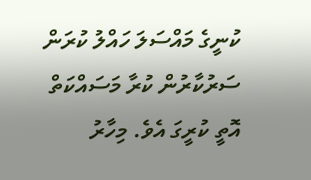ކުނީގެ މައްސަލަ ހައްލު ކުރަން ސަރުކާރުން ކުރާ މަސައްކަތް އޮތީ ކުރީގަ އެވެ. މިހާރު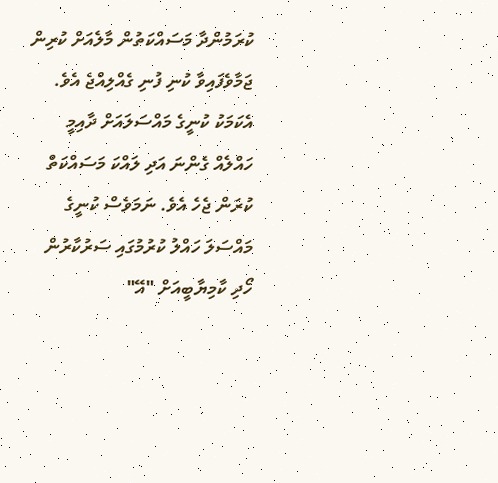ކުރަމުންދާ މަސައްކަތުން މާލެއަށް ކުރިން ޖަމާވެފައިވާ ކުނި ފުނި ގެއްލިއްޖެ އެވެ. އެކަމަކު ކުނީގެ މައްސަލައަށް ދާއިމީ ހައްލެއް ގެންނަ އަދި ލައްކަ މަސައްކަތް ކުރަން ޖެހެ އެވެ. ނަމަވެސް ކުނީގެ މައްސަލަ ހައްލު ކުރުމުގައި ސަރުކާރުން ހޯދި ކާމިޔާބީއަށް "އޭ"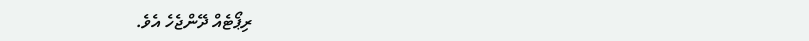ރިޕޯޓެއް ދޭންޖެހެ އެވެ.